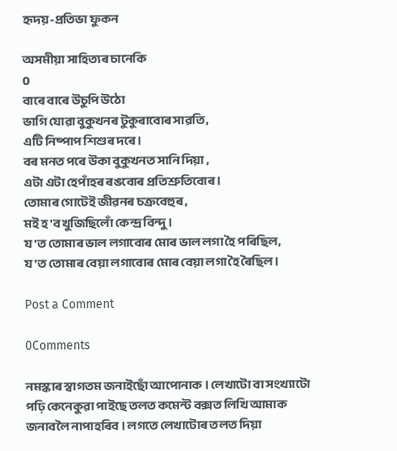হৃদয়-প্ৰতিভা ফুকন

অসমীয়া সাহিত্যৰ চানেকি
0
বাৰে বাৰে উচুপি উঠো
ভাগি যোৱা বুকুখনৰ টুকুৰাবোৰ সাৱতি ,
এটি নিষ্পাপ শিশুৰ দৰে ।
বৰ মনত পৰে উকা বুকুখনত সানি দিয়া ,
এটা‌ এটা হেপাঁহৰ ৰঙবোৰ প্ৰতিশ্ৰুতিবোৰ ।
তোমাৰ গোটেই জীৱনৰ চক্ৰবেহুৰ ,
মই হ'ব খুজিছিলোঁ কেন্দ্ৰ বিন্দু ।
য'ত তোমাৰ ‌ভাল লগাবোৰ মোৰ ভাল লগা হৈ পৰিছিল,
য'ত তোমাৰ বেয়া লগাবোৰ মোৰ বেয়া লগা হৈ ৰৈছিল।

Post a Comment

0Comments

নমস্কাৰ স্বাগতম জনাইছোঁ আপোনাক । লেখাটো বা সংখ্যাটো পঢ়ি কেনেকুৱা পাইছে তলত কমেন্ট বক্সত লিখি আমাক জনাবলৈ নাপাহৰিব । লগতে লেখাটোৰ তলত দিয়া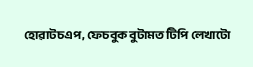হোৱাটচএপ, ফেচবুক বুটামত টিপি লেখাটো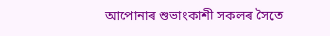আপোনাৰ শুভাংকাশী সকলৰ সৈতে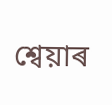শ্বেয়াৰ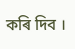কৰি দিব ।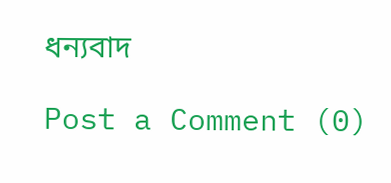ধন্যবাদ

Post a Comment (0)